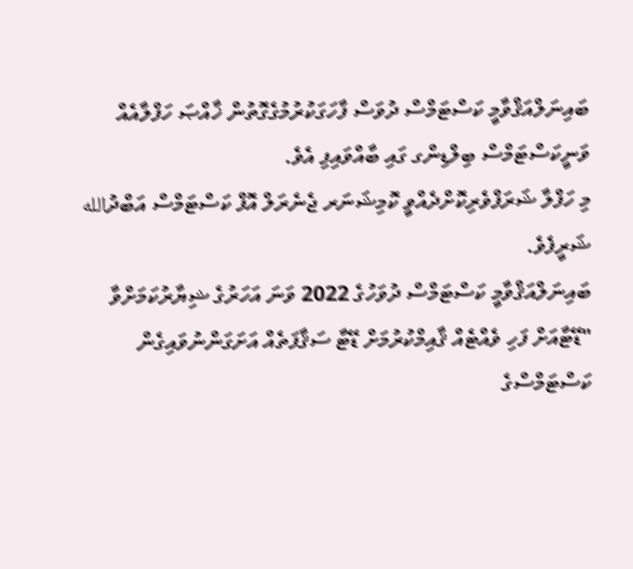ބައިނަލްއަޤްވާމީ ކަސްޓަމްސް ދުވަސް ފާހަގަކުރުމުގެގޮތުން ޚާއްޞަ ހަފްލާއެއް ވަނީކަސްޓަމްސް ބިލްޑިންގ ގައި ބާއްވައިފި އެވެ.
މި ހަފްލާ ޝަރަފްވެރިކޮށްދެއްވީ ކޮމިޝަނަރ ޖެނެރަލް އޮފް ކަސްޓަމްސް އަބްދުالله ޝަރީފެވެ.
ބައިނަލްއަޤްވާމީ ކަސްޓަމްސް ދުވަހުގެ 2022 ވަނަ އަހަރުގެ ޝިޔާރުކަމަށްވާ "ޑޭޓާއަށް ފަހި ވެއްޓެއް ޤާއިމްކުރުމަށް ޑޭޓާ ސަޤާފަތެއް އަށަގަންނުވައިގެން ކަސްޓަމްސްގެ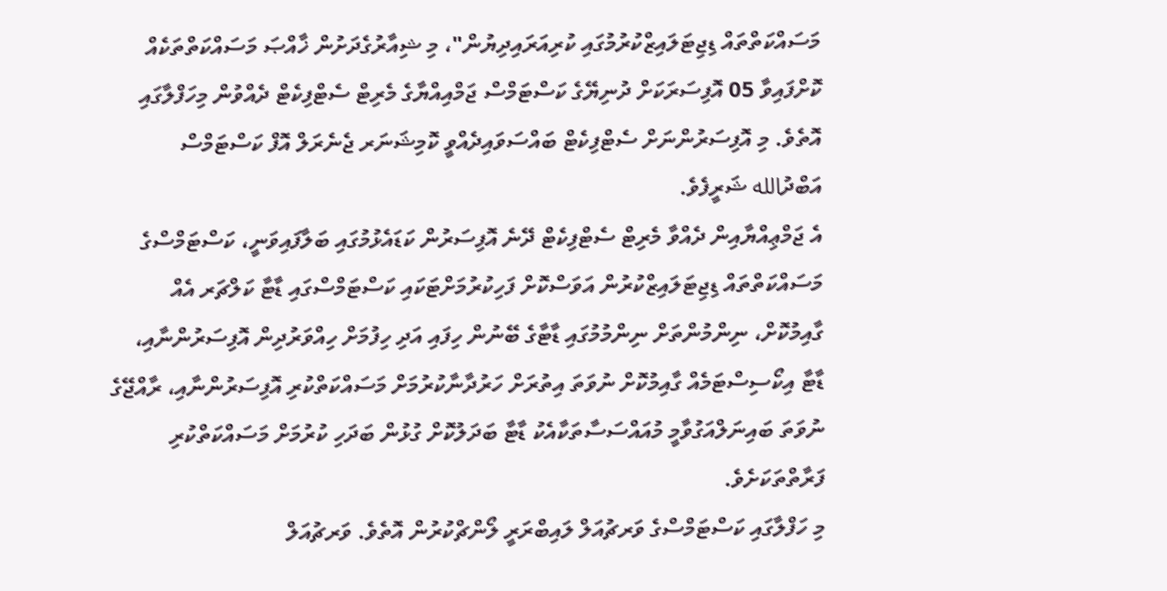މަސައްކަތްތައް ޑިޖިޓަލައިޒްކުރުމުގައި ކުރިއަރައިދިޔުން"، މި ޝިއާރުގެދަށުން ޚާއްޞަ މަސައްކަތްތަކެއް ކޮށްފައިވާ 05 އޮފިސަރަކަށް ދުނިޔޭގެ ކަސްޓަމްސް ޖަމްއިއްޔާގެ މެރިޓް ސެޓްފިކެޓް ދެއްވުން މިހަފްލާގައި އޮތެވެ. މި އޮފިސަރުންނަށް ސެޓްފިކެޓް ބައްސަވައިދެއްވީ ކޮމިޝަނަރ ޖެނެރަލް އޮފް ކަސްޓަމްސް އަބްދުالله ޝަރީފެވެ.
އެ ޖަމްޢިއްޔާއިން ދެއްވާ މެރިޓް ސެޓްފިކެޓް ދޭނެ އޮފިސަރުން ކަޑައެޅުމުގައި ބަލާފައިވަނީ، ކަސްޓަމްސްގެ މަސައްކަތްތައް ޑިޖިޓަލައިޒްކުރުން އަވަސްކޮށް ފަހިކުރުމަށްޓަކައި ކަސްޓަމްސްގައި ޑާޓާ ކަލްޗަރ އެއް ގާއިމުކޮށް، ނިންމުންތަށް ނިންމުމުގައި ޑާޓާގެ ބޭނުން ހިފައި އަދި ހިފުމަށް ހިއްވަރުދިން އޮފިސަރުންނާއި، ޑާޓާ އިކޯސިސްޓަމެއް ގާއިމުކޮށް ނުވަތަ އިތުރަށް ހަރުދާނާކުރުމަށް މަސައްކަތްކުރި އޮފިސަރުންނާއި، ރާއްޖޭގެ ނުވަތަ ބައިނަލްއަގުވާމީ މުއައްސަސާތަކާއެކު ޑާޓާ ބަދަލުކޮށް ގުޅުން ބަދަހި ކުރުމަށް މަސައްކަތްކުރި ފަރާތްތަކަށެވެ.
މި ހަފްލާގައި ކަސްޓަމްސްގެ ވަރޗުއަލް ލައިބްރަރީ ލޯންޗްކުރުން އޮތެވެ. ވަރޗުއަލް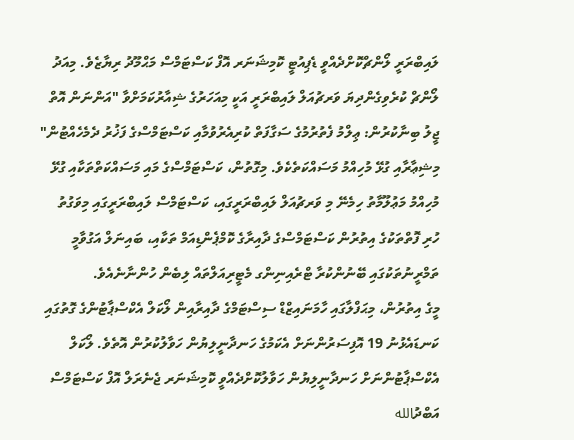ލައިބްރަރީ ލޯންޗްކޮށްދެއްވީ ޑެޕިއުޓީ ކޮމިޝަނަރ އޮފް ކަސްޓަމްސް މަޙްމޫދު ރިޔާޒެވެ. މިއަދު ލޯންޗް ކުރެވިގެންދިޔަ ވަރޗުއަލް ލައިބްރަރީ އަކީ މިއަހަރުގެ ޝިއާރުކަމަށްވާ "އަންނަން އޮތް ޖީލު ބިނާކުރުން: ޢިލްމު ފެތުރުމުގެ ސަގާފަތް ކުރިއެރުވުމާއި ކަސްޓަމްސްގެ ފަޚުރު ދެމެހެއްޓުން" މިޝިޢާރާއި ގުޅޭ މުހިއްމު މަސައްކަތެކެވެ. މިގޮތުން، ކަސްޓަމްސްގެ މައި މަސައްކަތްތަކާއި ގުޅޭ މުހިއްމު މަޢުލޫމާތު ހިމެނޭ މި ވަރޗުއަލް ލައިބްރަރީގައި، ކަސްޓަމްސް ލައިބްރަރީގައި މިވަގުތު ހުރި ފޮތްތަކުގެ އިތުރުން ކަސްޓަމްސްގެ ދާއިރާގެ ކޮމްޕެންޑިއަމް ތަކާއި، ބައިނަލް އަގުވާމީ ތަމްރީނުތަކުގައި ބޭނުންކުރާ ޓްރެއިނިންގ މެޓީރިއަލްތައް ލިބެން ހުންނާނެއެވެ.
މީގެ އިތުރުން، މިޙަފްލާގައި ހާމަނައިޒްޑް ސިސްޓަމްގެ ދާއިރާއިން ލޯކަލް އެކްސްޕާޓުންގެ ގޮތުގައި ކަނޑައެޅުނު 19 އޮފިސަރުންނަށް އެކަމުގެ ހަނދާނީލިޔުން ހަވާލުކުރުން އޮތެވެ. ލޯކަލް އެކްސްޕާޓުންނަށް ހަނދާނީލިޔުން ހަވާލުކޮށްދެއްވީ ކޮމިޝަނަރ ޖެނެރަލް އޮފް ކަސްޓަމްސް އަބްދުالله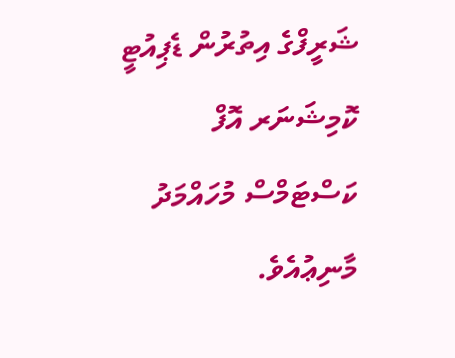ޝަރީފްގެ އިތުރުން ޑެޕިއުޓީ ކޮމިޝަނަރ އޮފް ކަސްޓަމްސް މުހައްމަދު މާނިޢުއެވެ.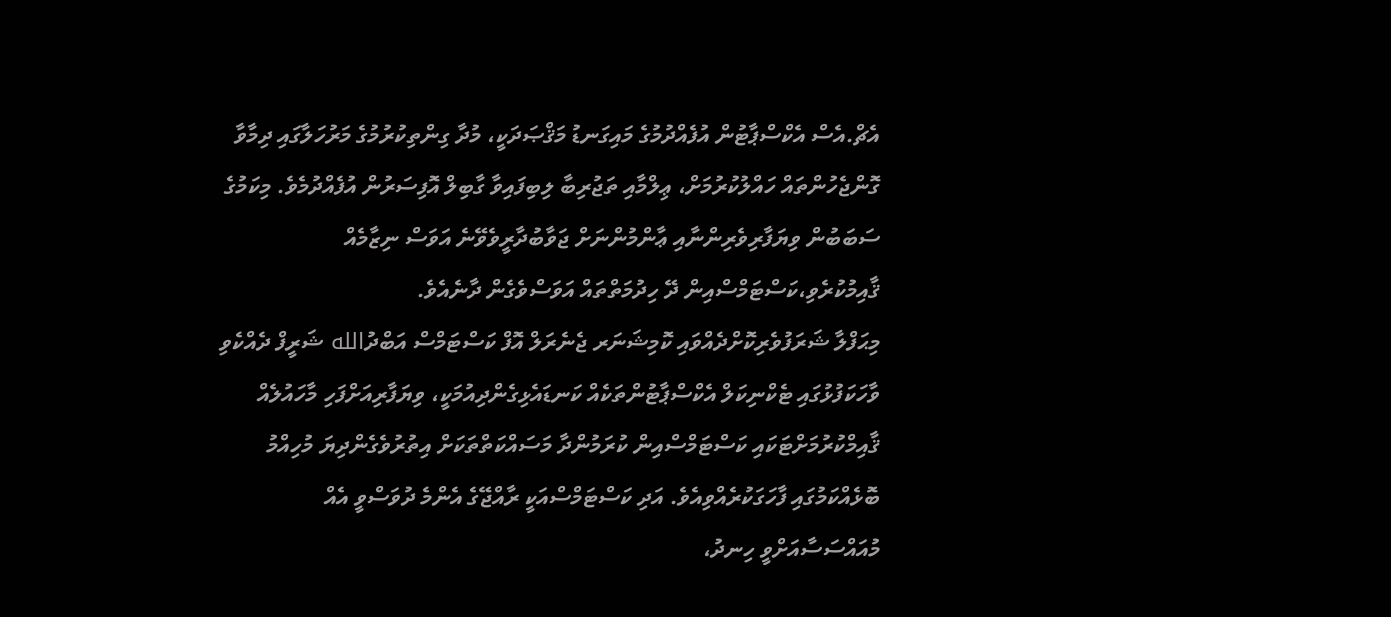އެޗް.އެސް އެކްސްޕާޓުން އުފެއްދުމުގެ މައިގަނޑު މަޤްޞަދަކީ، މުދާ ގިންތިކުރުމުގެ މަރުހަލާގައި ދިމާވާ ގޮންޖެހުންތައް ހައްލުކުރުމަށް، ޢިލްމާއި ތަޖުރިބާ ލިބިފައިވާ ގާބިލް އޮފިސަރުން އުފެއްދުމެވެ. މިކަމުގެ ސަބަބުން ވިޔަފާރިވެރިންނާއި ޢާންމުންނަށް ޖަވާބުދާރީވެވޭނެ އަވަސް ނިޒާމެއް ޤާއިމުކުރެވި،ކަސްޓަމްސްއިން ދޭ ހިދުމަތްތައް އަވަސްވެގެން ދާނެއެވެ.
މިޙަފްލާ ޝަރަފުވެރިކޮށްދެއްވައި ކޮމިޝަނަރ ޖެނެރަލް އޮފް ކަސްޓަމްސް އަބްދުالله ޝަރީފް ދެއްކެވި ވާހަކަފުޅުގައި ޓެކްނިކަލް އެކްސްޕާޓުންތަކެއް ކަނޑައެޅިގެންދިއުމަކީ، ވިޔަފާރިއަށްފަހި މާހައުލެއް ޤާއިމްކުރުމަށްޓަކައި ކަސްޓަމްސްއިން ކުރަމުންދާ މަސައްކަތްތަކަށް އިތުރުވެގެންދިޔަ މުހިއްމު ބޮޅެއްކަމުގައި ފާހަގަކުރެއްވިއެވެ. އަދި ކަސްޓަމްސްއަކީ ރާއްޖޭގެ އެންމެ ދުވަސްވީ އެއް މުއައްސަސާއަށްވީ ހިނދު،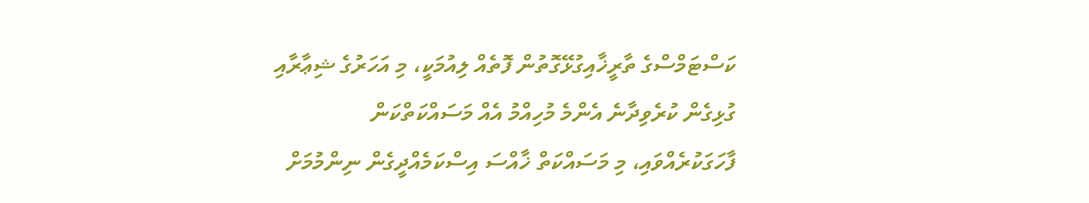ކަސްޓަމްސްގެ ތާރީޚާއިގުޅޭގޮތުން ފޮތެއް ލިއުމަކީ، މި އަހަރުގެ ޝިޢާރާއި ގުޅިގެން ކުރެވިދާނެ އެންމެ މުހިއްމު އެއް މަސައްކަތްކަން ފާހަގަކުރެއްވައި، މި މަސައްކަތް ޚާއްސަ އިސްކަމެއްދީގެން ނިންމުމަށް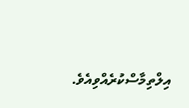އިލްތިމާސްކުރެއްވިއެވެ.